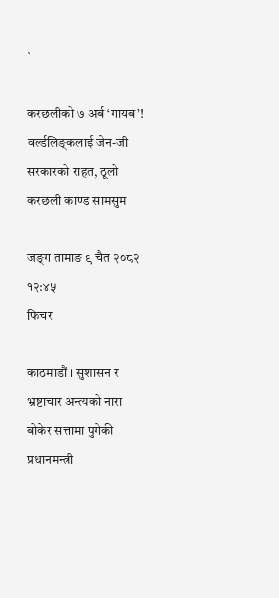`

करछलीको ७ अर्ब ‘गायब’! वर्ल्डलिङ्‍कलाई जेन-जी सरकारको राहत, ठूलो करछली काण्ड सामसुम

जङ्‍ग तामाङ ९ चैत २०८२ १२:४५
फिचर

काठमाडौं । सुशासन र भ्रष्टाचार अन्त्यको नारा बोकेर सत्तामा पुगेकी प्रधानमन्त्री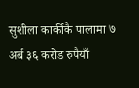सुशीला कार्कीकै पालामा ७ अर्ब ३६ करोड रुपैयाँ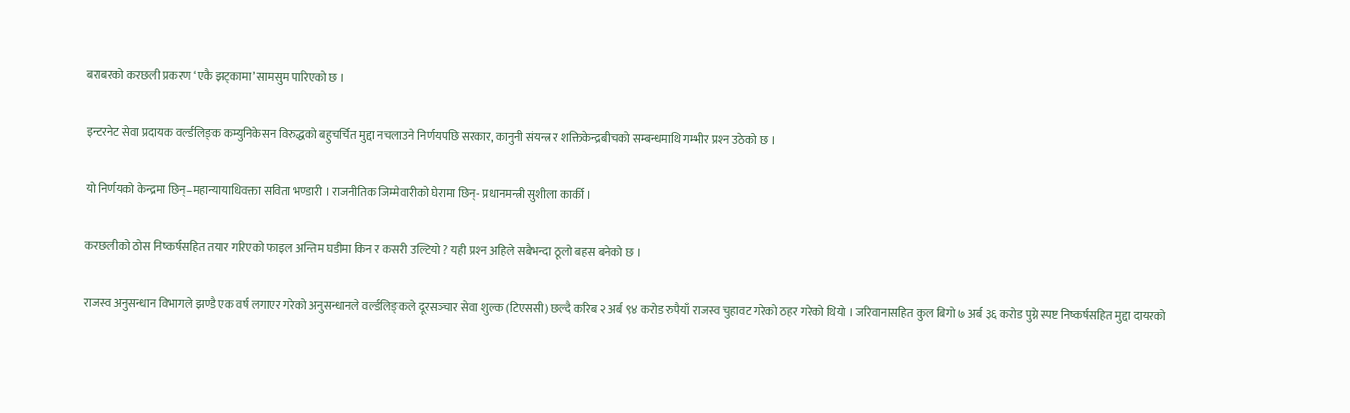बराबरको करछली प्रकरण ‘एकै झट्कामा’ सामसुम पारिएको छ ।

इन्टरनेट सेवा प्रदायक वर्ल्डलिङ्‍क कम्युनिकेसन विरुद्धको बहुचर्चित मुद्दा नचलाउने निर्णयपछि सरकार, कानुनी संयन्त्र र शक्तिकेन्द्रबीचको सम्बन्धमाथि गम्भीर प्रश्‍न उठेको छ ।

यो निर्णयको केन्द्रमा छिन्–महान्यायाधिवक्ता सविता भण्डारी । राजनीतिक जिम्मेवारीको घेरामा छिन्- प्रधानमन्त्री सुशीला कार्की ।

करछलीको ठोस निष्कर्षसहित तयार गरिएको फाइल अन्तिम घडीमा किन र कसरी उल्टियो ? यही प्रश्‍न अहिले सबैभन्दा ठूलो बहस बनेको छ ।

राजस्व अनुसन्धान विभागले झण्डै एक वर्ष लगाएर गरेको अनुसन्धानले वर्ल्डलिङ्‍कले दूरसञ्‍चार सेवा शुल्क (टिएससी) छल्दै करिब २ अर्ब ९४ करोड रुपैयाँ राजस्व चुहावट गरेको ठहर गरेको थियो । जरिवानासहित कुल बिगो ७ अर्ब ३६ करोड पुग्ने स्पष्ट निष्कर्षसहित मुद्दा दायरको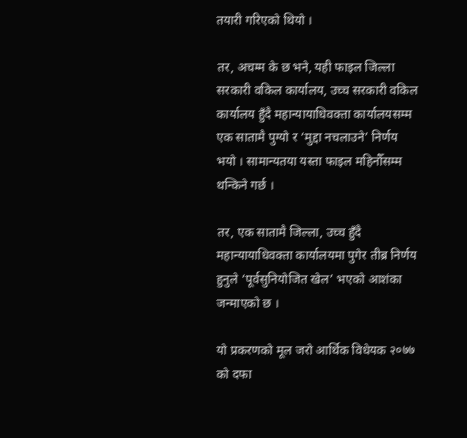तयारी गरिएको थियो ।

तर, अचम्म के छ भने, यही फाइल जिल्ला सरकारी वकिल कार्यालय, उच्च सरकारी वकिल कार्यालय हुँदै महान्यायाधिवक्ता कार्यालयसम्म एक सातामै पुग्यो र ‘मुद्दा नचलाउने’ निर्णय भयो । सामान्यतया यस्ता फाइल महिनौँसम्म थन्किने गर्छ ।

तर, एक सातामै जिल्ला, उच्च हुँदै महान्यायाधिवक्ता कार्यालयमा पुगेर तीब्र निर्णय हुनुले ‘पूर्वसुनियोजित खेल’ भएको आशंका जन्माएको छ ।

यो प्रकरणको मूल जरो आर्थिक विधेयक २०७७ को दफा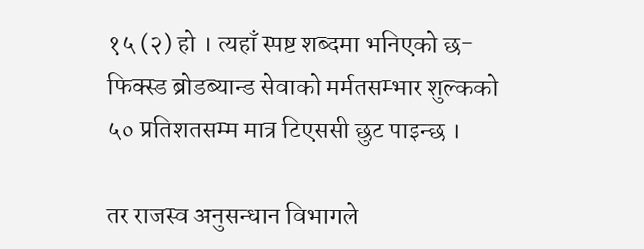१५ (२) हो । त्यहाँ स्पष्ट शब्दमा भनिएको छ- फिक्स्ड ब्रोडब्यान्ड सेवाको मर्मतसम्भार शुल्कको ५० प्रतिशतसम्म मात्र टिएससी छुट पाइन्छ ।

तर राजस्व अनुसन्धान विभागले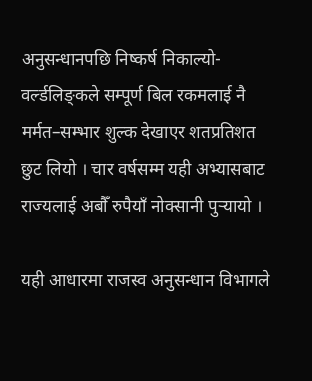अनुसन्धानपछि निष्कर्ष निकाल्यो- वर्ल्डलिङ्‍कले सम्पूर्ण बिल रकमलाई नै मर्मत–सम्भार शुल्क देखाएर शतप्रतिशत छुट लियो । चार वर्षसम्म यही अभ्यासबाट राज्यलाई अबौँ रुपैयाँ नोक्सानी पुर्‍यायो ।

यही आधारमा राजस्व अनुसन्धान विभागले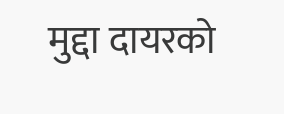मुद्दा दायरको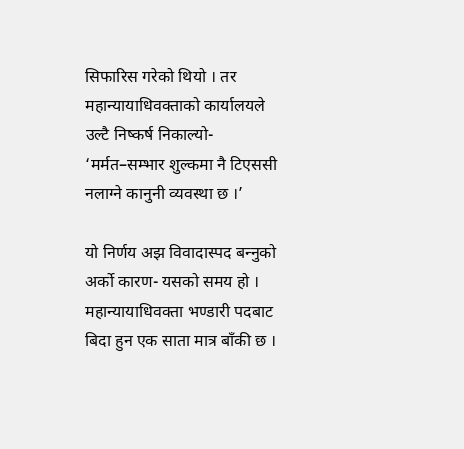सिफारिस गरेको थियो । तर महान्यायाधिवक्ताको कार्यालयले उल्टै निष्कर्ष निकाल्यो- ‘मर्मत–सम्भार शुल्कमा नै टिएससी नलाग्ने कानुनी व्यवस्था छ ।’

यो निर्णय अझ विवादास्पद बन्‍नुको अर्को कारण- यसको समय हो । महान्यायाधिवक्ता भण्डारी पदबाट बिदा हुन एक साता मात्र बाँकी छ ।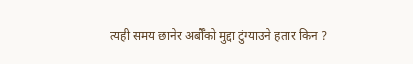त्यही समय छानेर अर्बौँको मुद्दा टुंग्याउने हतार किन ?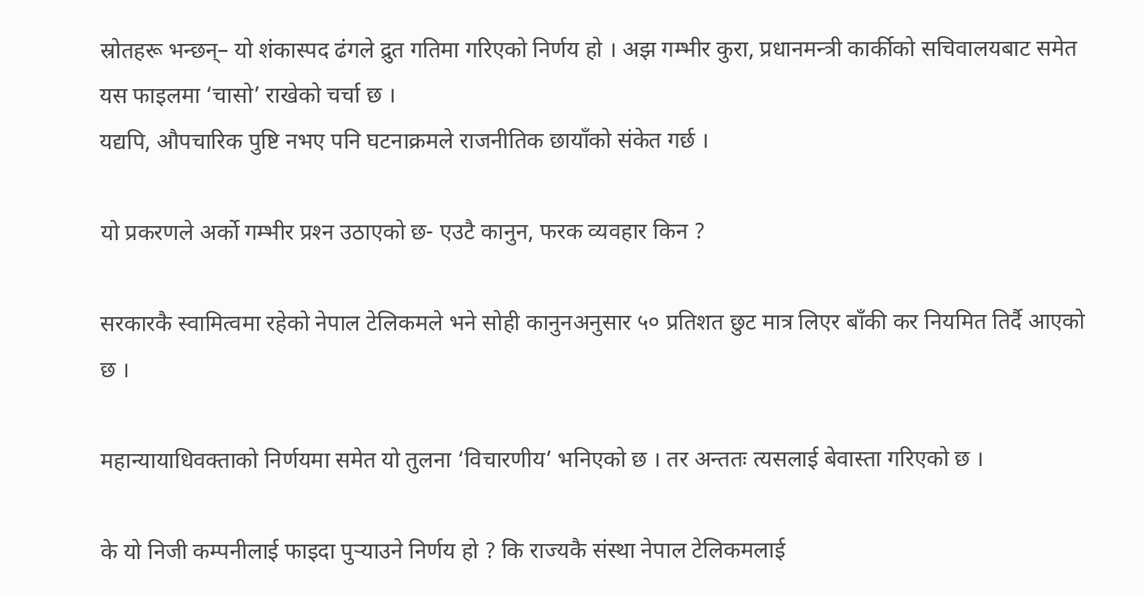स्रोतहरू भन्छन्– यो शंकास्पद ढंगले द्रुत गतिमा गरिएको निर्णय हो । अझ गम्भीर कुरा, प्रधानमन्त्री कार्कीको सचिवालयबाट समेत यस फाइलमा ‘चासो’ राखेको चर्चा छ ।
यद्यपि, औपचारिक पुष्टि नभए पनि घटनाक्रमले राजनीतिक छायाँको संकेत गर्छ ।

यो प्रकरणले अर्को गम्भीर प्रश्‍न उठाएको छ- एउटै कानुन, फरक व्यवहार किन ?

सरकारकै स्वामित्वमा रहेको नेपाल टेलिकमले भने सोही कानुनअनुसार ५० प्रतिशत छुट मात्र लिएर बाँकी कर नियमित तिर्दै आएको छ ।

महान्यायाधिवक्ताको निर्णयमा समेत यो तुलना ‘विचारणीय’ भनिएको छ । तर अन्ततः त्यसलाई बेवास्ता गरिएको छ ।

के यो निजी कम्पनीलाई फाइदा पुर्‍याउने निर्णय हो ? कि राज्यकै संस्था नेपाल टेलिकमलाई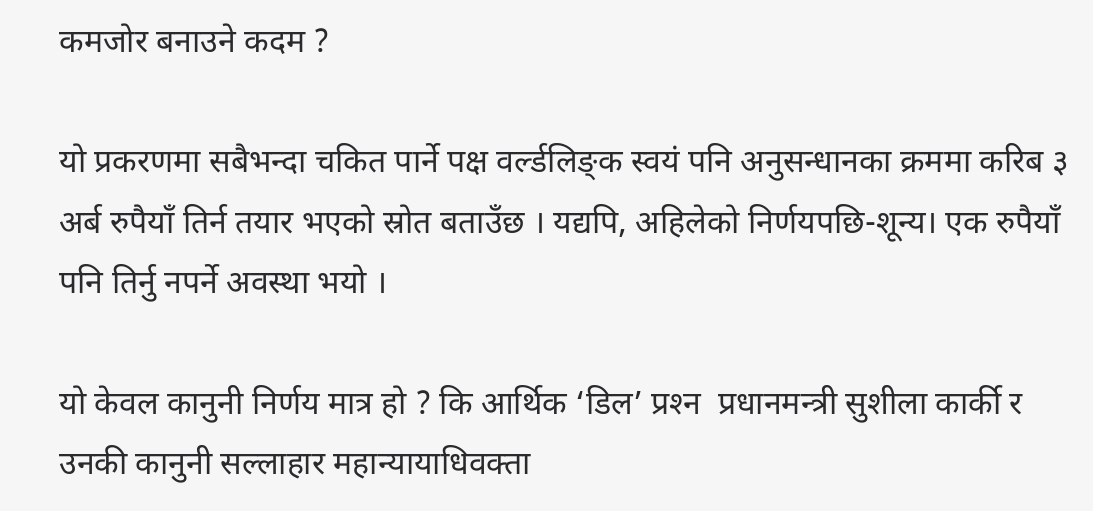कमजोर बनाउने कदम ?

यो प्रकरणमा सबैभन्दा चकित पार्ने पक्ष वर्ल्डलिङ्‍क स्वयं पनि अनुसन्धानका क्रममा करिब ३ अर्ब रुपैयाँ तिर्न तयार भएको स्रोत बताउँछ । यद्यपि, अहिलेको निर्णयपछि-शून्य। एक रुपैयाँ पनि तिर्नु नपर्ने अवस्था भयो ।

यो केवल कानुनी निर्णय मात्र हो ? कि आर्थिक ‘डिल’ प्रश्‍न  प्रधानमन्त्री सुशीला कार्की र उनकी कानुनी सल्लाहार महान्यायाधिवक्ता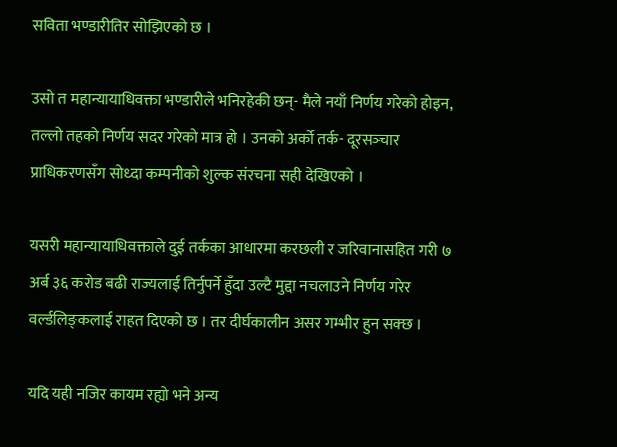सविता भण्डारीतिर सोझिएको छ ।

उसो त महान्यायाधिवक्ता भण्डारीले भनिरहेकी छन्- मैले नयाँ निर्णय गरेको होइन, तल्लो तहको निर्णय सदर गरेको मात्र हो । उनको अर्को तर्क- दूरसञ्‍चार प्राधिकरणसँग सोध्दा कम्पनीको शुल्क संरचना सही देखिएको ।

यसरी महान्यायाधिवक्ताले दुई तर्कका आधारमा करछली र जरिवानासहित गरी ७ अर्ब ३६ करोड बढी राज्यलाई तिर्नुपर्ने हुँदा उल्टै मुद्दा नचलाउने निर्णय गरेर वर्ल्डलिङ्‍कलाई राहत दिएको छ । तर दीर्घकालीन असर गम्भीर हुन सक्छ ।

यदि यही नजिर कायम रह्यो भने अन्य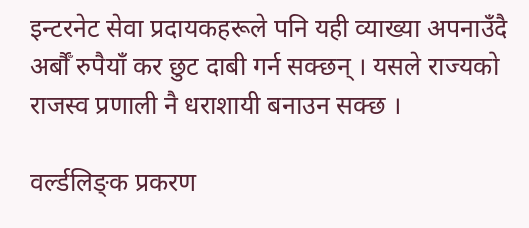इन्टरनेट सेवा प्रदायकहरूले पनि यही व्याख्या अपनाउँदै अर्बौँ रुपैयाँ कर छुट दाबी गर्न सक्छन् । यसले राज्यको राजस्व प्रणाली नै धराशायी बनाउन सक्छ ।

वर्ल्डलिङ्‍क प्रकरण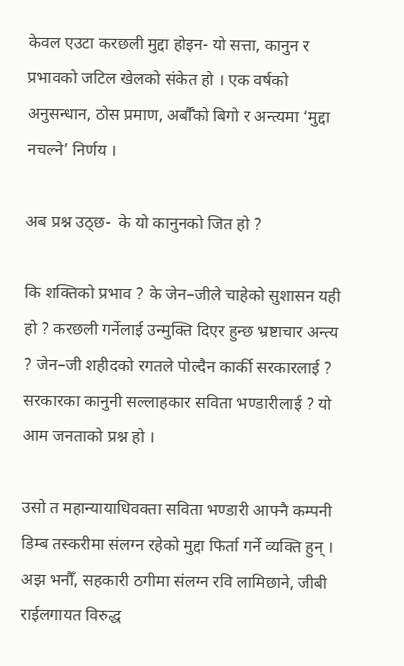केवल एउटा करछली मुद्दा होइन- यो सत्ता, कानुन र प्रभावको जटिल खेलको संकेत हो । एक वर्षको अनुसन्धान, ठोस प्रमाण, अर्बौँको बिगो र अन्त्यमा ‘मुद्दा नचल्ने’ निर्णय ।

अब प्रश्न उठ्छ-  के यो कानुनको जित हो ?

कि शक्तिको प्रभाव ? के जेन–जीले चाहेको सुशासन यही हो ? करछली गर्नेलाई उन्मुक्ति दिएर हुन्छ भ्रष्टाचार अन्त्य ? जेन–जी शहीदको रगतले पोल्दैन कार्की सरकारलाई ? सरकारका कानुनी सल्लाहकार सविता भण्डारीलाई ? यो आम जनताको प्रश्न हो ।

उसो त महान्यायाधिवक्ता सविता भण्डारी आफ्नै कम्पनी डिम्ब तस्करीमा संलग्न रहेको मुद्दा फिर्ता गर्ने व्यक्ति हुन् । अझ भनौँ, सहकारी ठगीमा संलग्न रवि लामिछाने, जीबी राईलगायत विरुद्ध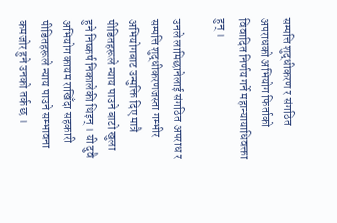सम्पत्ति शुद्धीकरण र संगठित अपराधको अभियोग फिर्ताको विवादित निर्णय गर्ने महान्यायाधिवक्ता हुन् ।

उनले लामिछानेलाई संगठित अपराध र सम्पत्ति शुद्धीकरणजस्ता गम्भीर अभियोगबाट उन्मुक्ति दिए मात्रै पीडितहरूले न्याय पाउने बाटो खुला हुने निष्कर्ष निकालेकी थिइन् । यी दुवै अभियोग कायम राखिँदा सहकारी पीडितहरूले न्याय पाउने सम्भावना कमजोर हुने उनको तर्क छ ।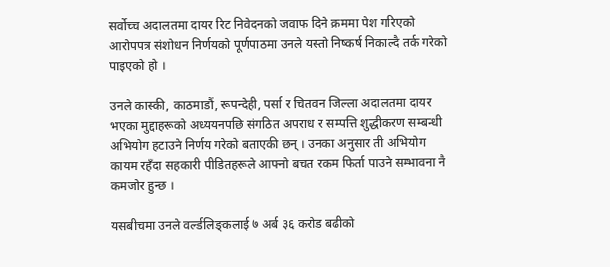सर्वोच्च अदालतमा दायर रिट निवेदनको जवाफ दिने क्रममा पेश गरिएको आरोपपत्र संशोधन निर्णयको पूर्णपाठमा उनले यस्तो निष्कर्ष निकाल्दै तर्क गरेको पाइएको हो ।

उनले कास्की, काठमाडौं, रूपन्देही, पर्सा र चितवन जिल्ला अदालतमा दायर भएका मुद्दाहरूको अध्ययनपछि संगठित अपराध र सम्पत्ति शुद्धीकरण सम्बन्धी अभियोग हटाउने निर्णय गरेको बताएकी छन् । उनका अनुसार ती अभियोग कायम रहँदा सहकारी पीडितहरूले आफ्नो बचत रकम फिर्ता पाउने सम्भावना नै कमजोर हुन्छ ।

यसबीचमा उनले वर्ल्डलिङ्‍कलाई ७ अर्ब ३६ करोड बढीको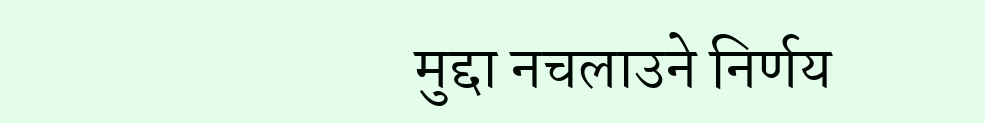मुद्दा नचलाउने निर्णय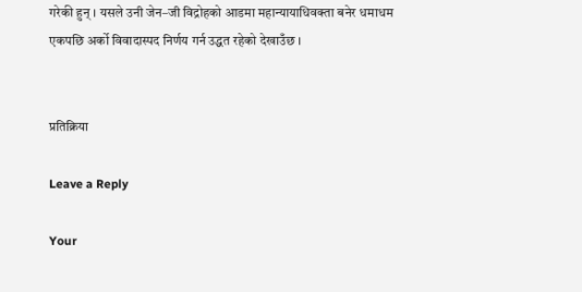गरेकी हुन् । यसले उनी जेन–जी विद्रोहको आडमा महान्यायाधिवक्ता बनेर धमाधम एकपछि अर्को विवादास्पद निर्णय गर्न उद्धत रहेको देखाउँछ ।


प्रतिक्रिया

Leave a Reply

Your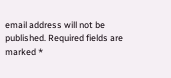email address will not be published. Required fields are marked *